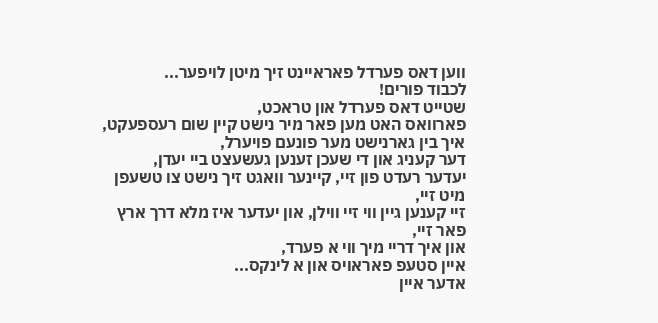ווען דאס פערדל פאראיינט זיך מיטן לויפער...
לכבוד פורים!
שטייט דאס פערדל און טראכט,
פארוואס האט מען פאר מיר נישט קיין שום רעספעקט,
איך בין גארנישט מער פונעם פויערל,
דער קעניג און די שעכן זענען געשעצט ביי יעדן,
יעדער רעדט פון זיי, קיינער וואגט זיך נישט צו טשעפן מיט זיי,
זיי קענען גיין ווי זיי ווילן, און יעדער איז מלא דרך ארץ פאר זיי,
און איך דריי מיך ווי א פערד,
איין סטעפ פאראויס און א לינקס...
אדער איין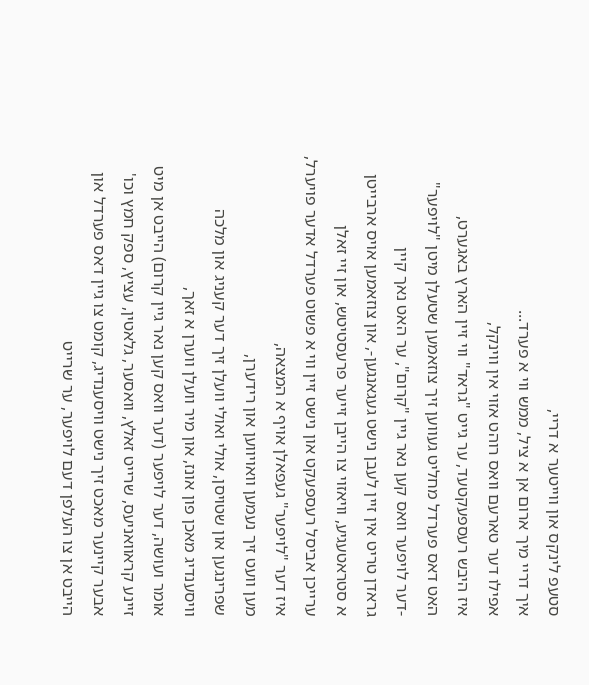סטעפ לינקס און ווייטער א דריי,
איך דריי מיך ארום אן א ציל, ממש ווי א פערד...
אפילו דער טארעם וואס רוהט אזוי אין ווינקל,
איז היבש רעספעקטעד, ער גייט "גראד" ווי זיין הארץ באגערט,
האט דאס פערדל מחליט געווען זיך צוזאמען שטעלן מיטן "לויפער"
-דער לויפער וואס קען נאר גיין "קרום", ער האט נאך קיין
גראדן טריט אין זיין לעבן נישט געגאנגען-, און צוזאמען אויס ארבייטן
א סטראטעגיע, וויאזוי צו הייבן זייער פרעסטיטש, און זיי זאלן
ערייכן אביסל רעספעקט און נישט זיין ווי א פשוט פערדל אדער פויערל,
איז דער "לויפער" געפאלן אויף א המצאה,
מען וועט זיך נעמען וואויווען און רידערן,
שפרינגען און שטויסן, אולי ואולי וועלן זיך דער קעניג און מלכה
וויסענדיג מאכן פון אונז, און מיר וועלן ווערן א זאך,
אומר ועושה, דער לויפער (דער וואס קען נאר גיין קרום) הייבט אן מיט
זיינע קראוואניעס, שרייט זאלץ, וואסער, גלאטין, עציץ, ספק חמץ וכו'
אבער קיינער מאכט זיך נישט וויסענדיג, קומט צו גיין דאס פערדל און
הייבט אן צו העלפן דעם לויפער, ער שרייט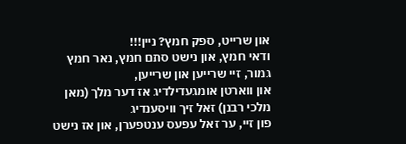און שרייט, ספק חמץ? ניין!!!
ודאי חמץ, און נישט סתם חמץ, נאר חמץ גמור, זיי שרייען און שרייען,
און ווארטן אומגעדילדיג אז דער מלך (מאן מלכי רבנן) זאל זיך וויסענדיג
פון זיי, ער זאל עפעס ענטפערן, און אז נישט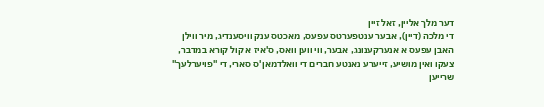דער מלך אליין, זאל זיין
די מלכה (דיין), אבער ענטפערטס עפעס, מאכטס ענק וויסענדיג, מיר ווילן
האבן עפעס א אנערקענונג, אבער, ווי ווען וואס, ס'איז א קול קורא במדבר,
צעקו ואין מושיע, זייערע נאנטע חברים די וואלדמאן'ס סארי, די "פויערלעך"
שרייען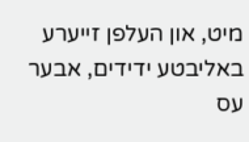מיט, און העלפן זייערע באליבטע ידידים, אבער עס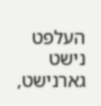העלפט נישט
גארנישט,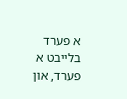א פערד בלייבט א פערד, און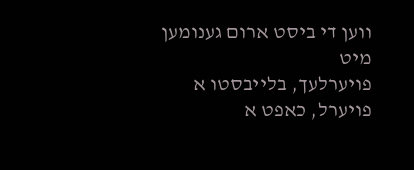ווען די ביסט ארום גענומען מיט
פויערלעך, בלייבסטו א פויערל, כאפט א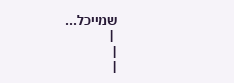שמייכל...
 |
|
|